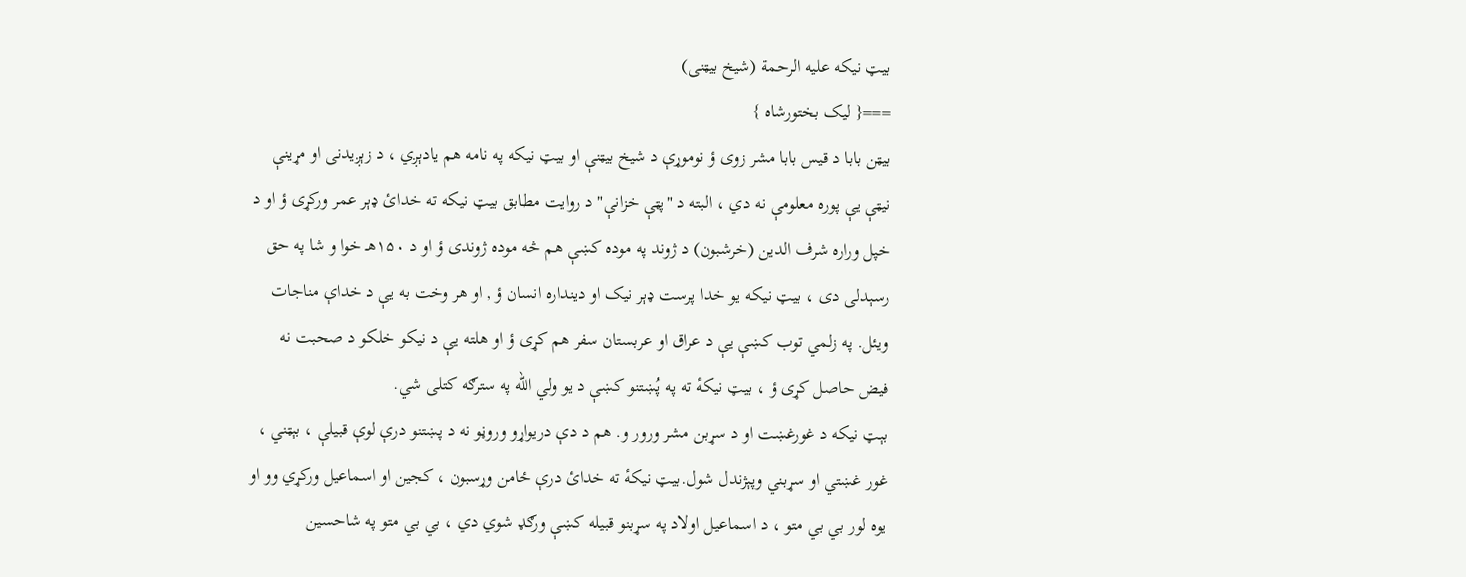بيټ نیکه علیه الرحمة (شیخ بیټنی)
==={ لیک بختورشاه }
بیټن بابا د قیس بابا مشر زوی ؤ نوموړې د شیخ بیټنې او بیټ نیکه په نامه هم یادېږي ، د زېږیدنی او مړینې نیټې يې پوره معلومې نه دي ، البته د "پټې خزانې" د روایت مطابق بیټ نیکه ته خدائ ډېر عمر ورکړی ؤ او د خپل وراره شرف الدین (خرشبون) د ژوند په موده کښې هم څه موده ژوندی ؤ او د ۱۵۰هـ خوا و شا په حق رسېدلی دی ، بیټ نیکه یو خدا پرست ډېر نیک او دینداره انسان ؤ , او هر وخت به يې د خداې مناجات ويئل. په زلمي توب کښې يې د عراق او عربستان سفر هم کړی ؤ او هلته يې د نیکو خلکو د صحبت نه فیض حاصل کړی ؤ ، بیټ نیکهٔ ته په پُښتنو کښې د یو ولي الله په سترګه کتلی شي.
بېټ نیکه د غورغښت او د سړبن مشر ورور و. هم د دې دریواړو وروڼو نه د پښتنو درې لوې قبيلې ، بېټني ، غور غښتي او سړبني وپېژندل شول.بیټ نیکهٔ ته خدائ درې ځامن وړسبون ، کجین او اسماعیل ورکړي وو او یوه لور بي بي متو ، د اسماعیل اولاد په سړبنو قبیله کښې ورګډ شوي دي ، بي بي متو په شاحسین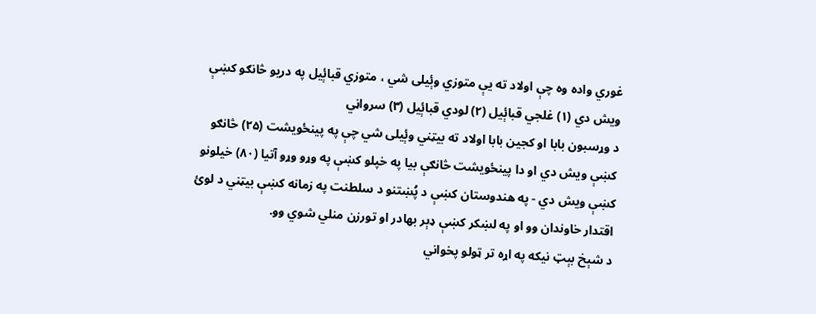غوري واده وه چې اولاد ته يې متوزي وېٔیلی شي ، متوزي قباېٔیل په دریو څانګو کښې ویش دي (۱) غلجي قباېٔیل (۲) لودي قباېٔیل (۳) سرواڼي
د وړسبون بابا او کجین بابا اولاد ته بیټني وېٔیلی شي چې په پینځویشت (۲۵) څانګو کښې ویش دي او دا پینځویشت څانګې بیا په خپلو کښې په وړو وړو آتیا (۸۰) خیلونو کښې ویش دي - په هندوستان کښې د پُښتنو د سلطنت په زمانه کښې بیټني د لوئ اقتدار خاوندان وو او په لښکر کښې ډېر بهادر او تورزن منلي شوي وو.
د شېخ بېټ نیکه په اړه تر ټولو پخواني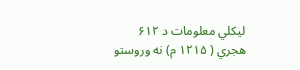ليکلي معلومات د ۶۱۲ هجري ( ۱۲۱۵ م) نه وروستو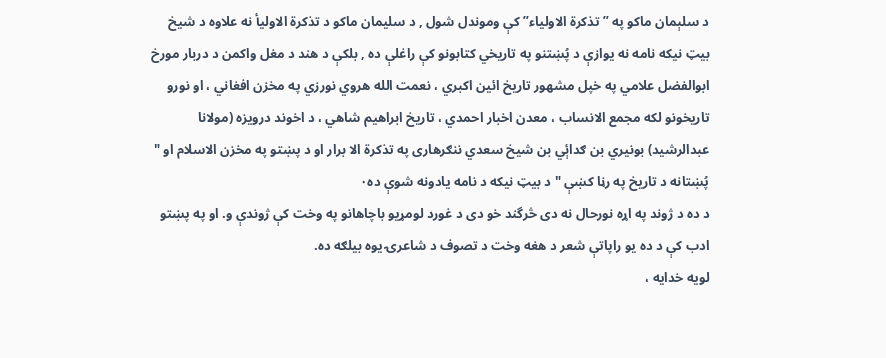د سلېمان ماکو په ” تذکرة الاولياء” کې وموندل شول , د سلیمان ماکو د تذکرة الاولیأ نه علاوه د شیخ بیټ نیکه نامه نه یوازې د پُښتنو په تاریخي کتابونو کې راغلې ده , بلکې د هند د مغل واکمن د دربار مورخ ابوالفضل علامي په خپل مشهور تاريخ ائين اکبري ، نعمت الله هروي نورزي په مخزن افغاني ، او نورو تاريخونو لکه مجمع الانساب ، معدن اخبار احمدي ، تاريخ ابراهيم شاهي ، د اخوند درويزه (مولانا عبدالرشید) بونیري بن ګداېٔي بن شیخ سعدي ننګرهاری په تذکرة الا برار او د پښتو په مخزن الاسلام او " پُښتانه د تاریخ په رڼا کښې " د بيټ نيکه د نامه يادونه شوې ده٠
د ده د ژوند په اړه نورحال نه دی څرگند خو دی د غورد لومړيو باچاهانو په وخت کې ژوندې و. او په پښتو ادب کې د ده يو راپاتې شعر د هغه وخت د تصوف د شاعرۍ يوه بیلګه ده.
لويه خدايه ،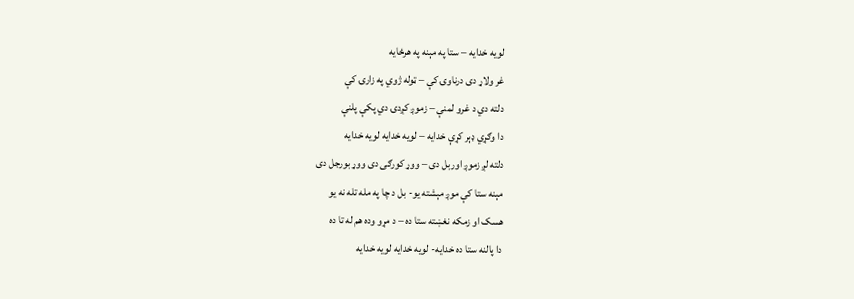لويه خدايه – ستا په مېنه په هرځايه
غر ولاړ دی درناوۍ کې – ټوله ژوي په زارۍ کې
دلته دي د غرو لمنې – زموږ کږدۍ دي پکې پلنې
دا وګړي ډېر کړې خدايه – لويه خدايه لويه خدايه
دلته لږ زموږ اوربل دی – ووړ کورګی دی ووړ بورجل دی
مېنه ستا کې موږ مېشته يو- بل د چا په مله تله نه يو
هسک او زمکه نغښته ستا ده – د مړو وده هم له تا ده
دا پالنه ستا ده خدايه- لويه خدايه لويه خدايه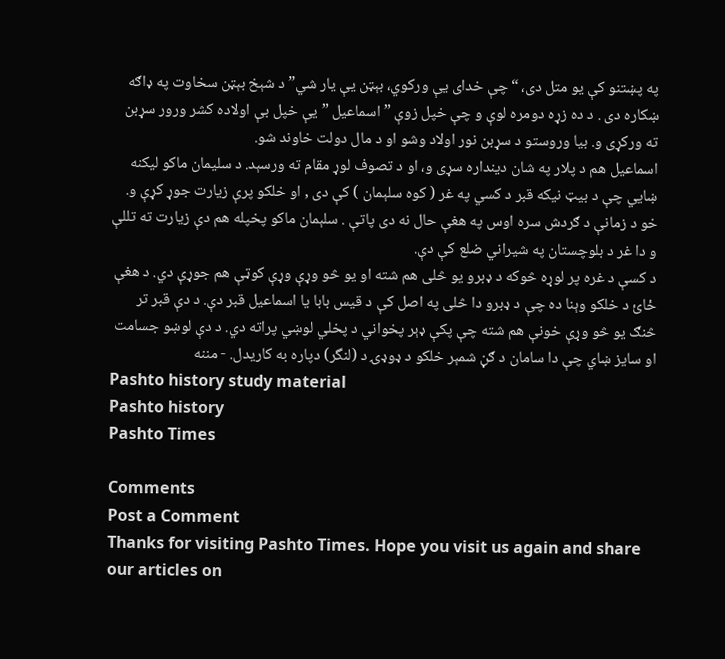په پښتنو کې يو متل دی، “چې خدای يې ورکوي، بېټن يې يار شي” د شېخ بېټن سخاوت په ډاګه ښکاره دی . د ده زړه دومره لوې و چې خپل زوې ” اسماعیل ” يې خپل بې اولاده کشر ورور سړبن ته ورکړی و. بیا وروستو د سړبن نور اولاد وشو او د مال دولت خاوند شو.
اسماعیل هم د پلار په شان دينداره سړی و، او د تصوف لوړ مقام ته ورسېد. د سليمان ماکو ليکنه ښايي چې د بيټ نیکه قبر د کسي په غر ( کوه سلېمان ) کې دی , او خلکو پرې زيارت جوړ کړې و. خو د زمانې د ګردش سره اوس په هغې حال نه دی پاتې . سلېمان ماکو پخپله هم دې زيارت ته تللې و دا غر د بلوچستان په شيراني ضلع کې دې.
د کسې د غره پر لوړه څوکه د ډبرو يو څلی هم شته او يو څو وړې وړې کوټې هم جوړې دي. د هغې ځائ د خلکو وېنا ده چې د ډبرو دا څلی په اصل کې د قيس بابا یا اسماعیل قبر دې. د دې قبر تر څنګ يو څو وړې خونې هم شته چې پکې ډېر پخواني د پخلي لوښي پراته دي. د دې لوښو جسامت او سايز ښاي چې دا سامان د ګڼ شمېر خلکو د ډوډۍ د (لنگر) دپاره به کاریدل. - مننه
Pashto history study material
Pashto history
Pashto Times

Comments
Post a Comment
Thanks for visiting Pashto Times. Hope you visit us again and share our articles on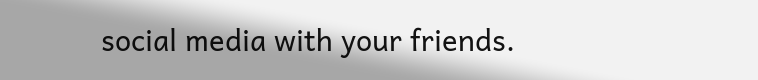social media with your friends.